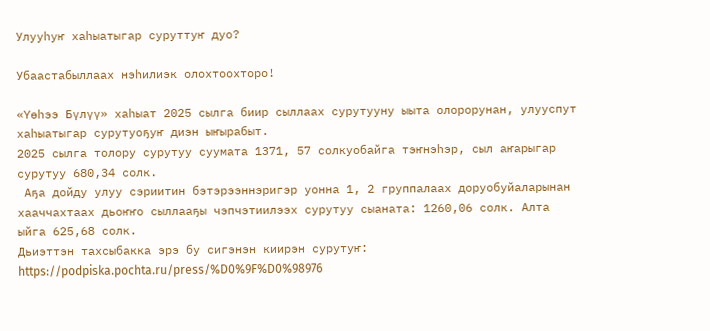Улууһуҥ хаһыатыгар суруттуҥ дуо?

Убаастабыллаах нэһилиэк олохтоохторо!

«Үөһээ Бүлүү» хаһыат 2025 сылга биир сыллаах сурутууну ыыта олорорунан, улууспут хаһыатыгар сурутуоҕуҥ диэн ыҥырабыт.
2025 сылга толору сурутуу суумата 1371, 57 солкуобайга тэҥнэһэр, сыл аҥарыгар сурутуу 680,34 солк.
 Аҕа дойду улуу сэриитин бэтэрээннэригэр уонна 1, 2 группалаах доруобуйаларынан хааччахтаах дьоҥҥо сыллааҕы чэпчэтиилээх сурутуу сыаната: 1260,06 солк. Алта ыйга 625,68 солк.
Дьиэттэн тахсыбакка эрэ бу сигэнэн киирэн сурутуҥ:     https://podpiska.pochta.ru/press/%D0%9F%D0%98976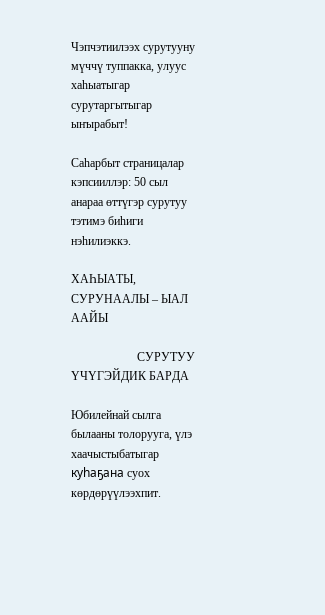Чэпчэтиилээх сурутууну мүччү туппакка, улуус хаһыатыгар сурутаргытыгар ыҥырабыт!

Саһарбыт страницалар кэпсииллэр: 50 сыл анараа өттүгэр сурутуу тэтимэ биһиги нэһилиэккэ.

ХАҺЫАТЫ, СУРУНААЛЫ – ЫАЛ ААЙЫ

                      СУРУТУУ ҮЧҮГЭЙДИК БАРДА

Юбилейнай сылга былааны толорууга, үлэ хаачыстыбатыгар куһаҕана суох көрдөрүүлээхпит.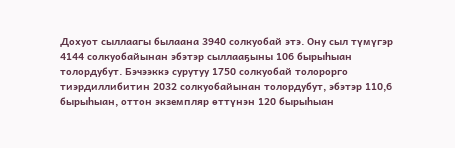Дохуот сыллаагы былаана 3940 солкуобай этэ. Ону сыл түмүгэр 4144 солкуобайынан эбэтэр сыллааҕыны 106 бырыһыан толордубут. Бэчээккэ сурутуу 1750 солкуобай толорорго тиэрдиллибитин 2032 солкуобайынан толордубут, эбэтэр 110,6 бырыһыан, оттон экземпляр өттүнэн 120 бырыһыан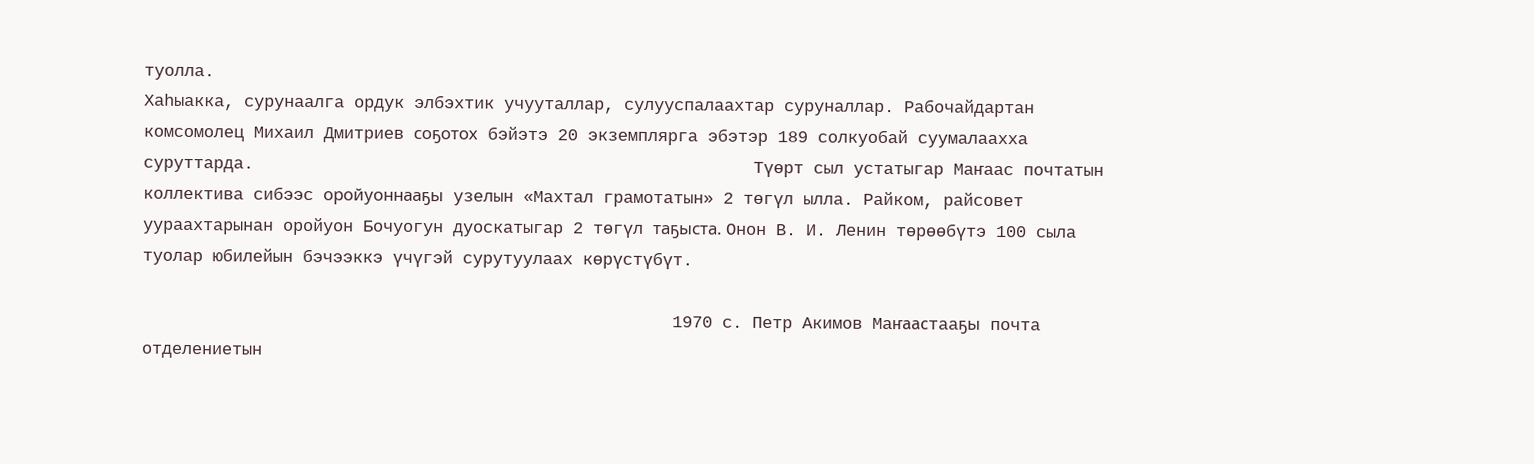туолла.                                                                                                                     Хаһыакка, сурунаалга ордук элбэхтик учууталлар, сулууспалаахтар суруналлар. Рабочайдартан комсомолец Михаил Дмитриев соҕотох бэйэтэ 20 экземплярга эбэтэр 189 солкуобай суумалаахха суруттарда.                                                  Түөрт сыл устатыгар Маҥаас почтатын коллектива сибээс оройуоннааҕы узелын «Махтал грамотатын» 2 төгүл ылла. Райком, райсовет уураахтарынан оройуон Бочуогун дуоскатыгар 2 төгүл таҕыста. Онон В. И. Ленин төрөөбүтэ 100 сыла туолар юбилейын бэчээккэ үчүгэй сурутуулаах көрүстүбүт.

                                                     1970 с. Петр Акимов Maҥaacтaaҕы почта отделениетын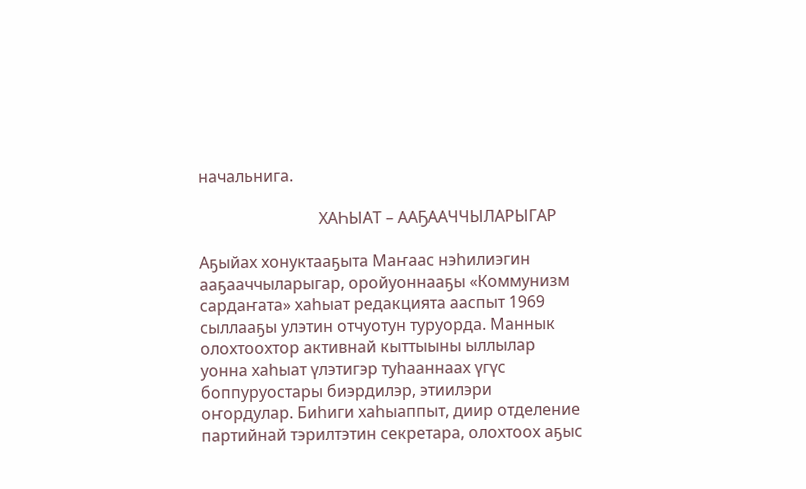начальнига.

                              ХАҺЫАТ – ААҔААЧЧЫЛАРЫГАР

Аҕыйах хонуктааҕыта Маҥaaс нэһилиэгин ааҕааччыларыгар, оройуоннааҕы «Коммунизм сардаҥата» хаһыат редакцията ааспыт 1969 сыллааҕы улэтин отчуотун туруорда. Маннык олохтоохтор активнай кыттыыны ыллылар уонна хаһыат үлэтигэр туһааннаах үгүс боппуруостары биэрдилэр, этиилэри оҥордулар. Биһиги хаһыаппыт, диир отделение партийнай тэрилтэтин секретара, олохтоох аҕыс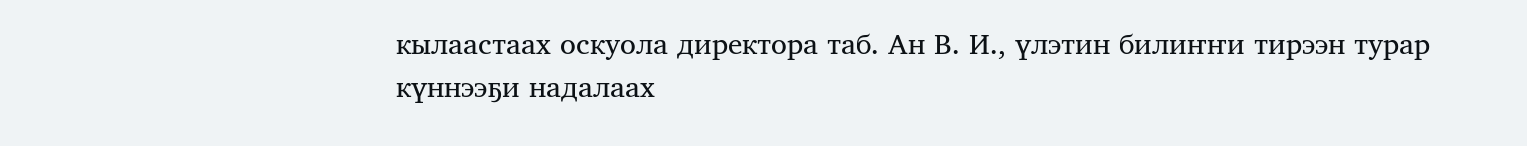кылаастаах оскуола директора таб. Ан В. И., үлэтин билиҥҥи тирээн турар күннээҕи надалаах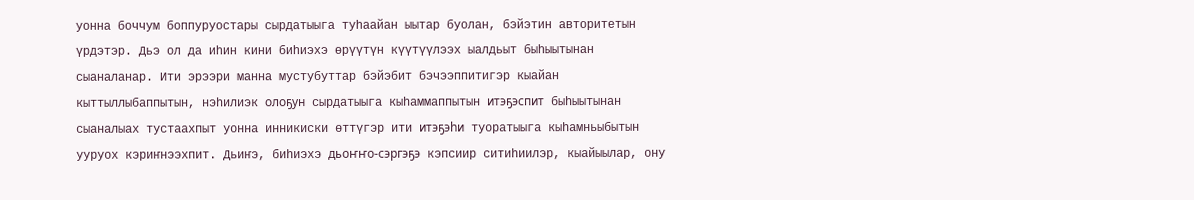уонна боччум боппуруостары сырдатыыга туһаайан ыытар буолан, бэйэтин авторитетын үрдэтэр. Дьэ ол да иһин кини биһиэхэ өрүүтүн күүтүүлээх ыалдьыт быһыытынан сыаналанар. Ити эрээри манна мустубуттар бэйэбит бэчээппитигэр кыайан кыттыллыбаппытын, нэһилиэк олоҕун сырдатыыга кыһаммаппытын итэҕэспит быһыытынан сыаналыах тустаахпыт уонна инникиски өттүгэр ити итэҕэһи туоратыыга кыһамньыбытын ууруох кэриҥнээхпит. Дьиҥэ, биһиэхэ дьоҥҥо-сэргэҕэ кэпсиир ситиһиилэр, кыайыылар, ону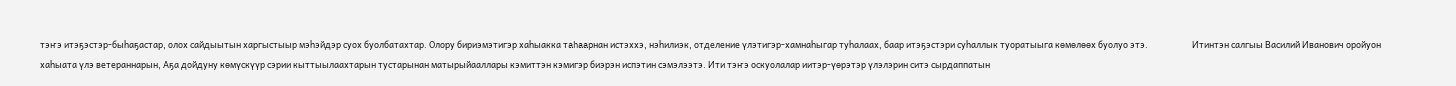тэҥэ итэҕэстэр-быһаҕастар, олох сайдыытын харгыстыыр мэһэйдэр суох буолбатахтар. Олору бириэмэтигэр хаһыакка тahaapнан истэххэ, нэһилиэк, отделение үлэтигэр-хамнаһыгар туһалаах, баар итэҕэстэри суһаллык туоратыыга көмөлөөх буолуо этэ.                      Итинтэн салгыы Василий Иванович оройуон хаһыата үлэ ветераннарын, Аҕа дойдуну көмүскүүр сэрии кыттыылаахтарын тустарынан матырыйааллары кэмиттэн кэмигэр биэрэн испэтин сэмэлээтэ. Ити тэҥэ оскуолалар иитэр-үөрэтэр үлэлэрин ситэ сырдаппатын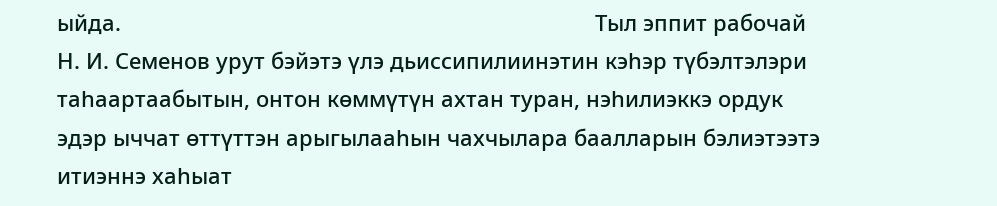ыйда.                                                                               Тыл эппит рабочай Н. И. Семенов урут бэйэтэ үлэ дьиссипилиинэтин кэһэр түбэлтэлэри таһаартаабытын, онтон көммүтүн ахтан туран, нэһилиэккэ ордук эдэр ыччат өттүттэн арыгылааһын чахчылара баалларын бэлиэтээтэ итиэннэ хаһыат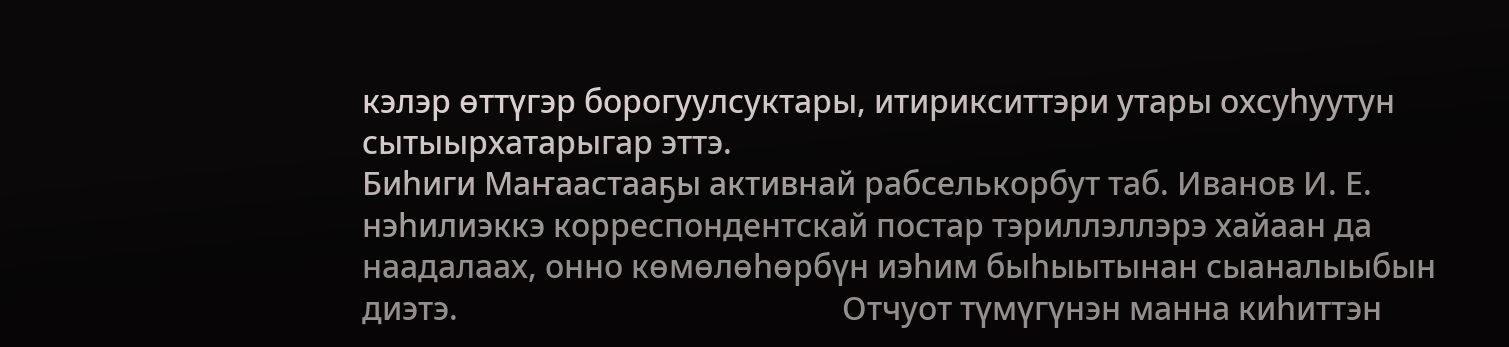кэлэр өттүгэр борогуулсуктары, итирикситтэри утары охсуһуутун сытыырхатарыгар эттэ.                                                                                                                                         Биһиги Маҥаастааҕы активнай рабселькорбут таб. Иванов И. Е. нэһилиэккэ корреспондентскай постар тэриллэллэрэ хайаан да наадалаах, онно көмөлөһөрбүн иэһим быһыытынан сыаналыыбын диэтэ.                                                Отчуот түмүгүнэн манна киһиттэн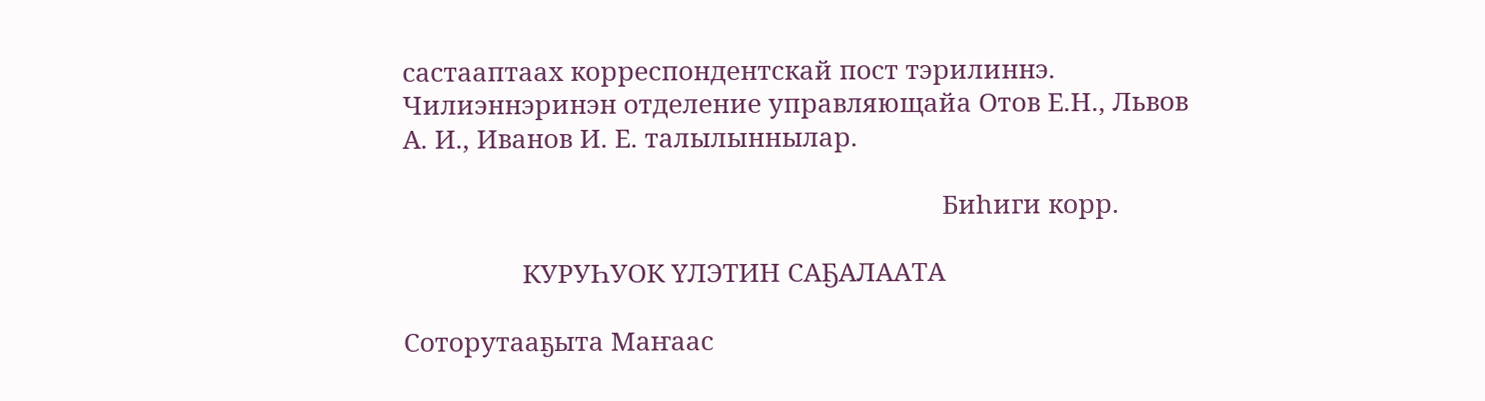састааптаах корреспондентскай пост тэрилиннэ. Чилиэннэринэн отделение управляющайа Отов Е.Н., Львов А. И., Иванов И. Е. талылыннылар.

                                                                             Биһиги корр.

                 КУРУҺУОК ҮЛЭТИН САҔАЛААТА

Соторутааҕыта Маҥаас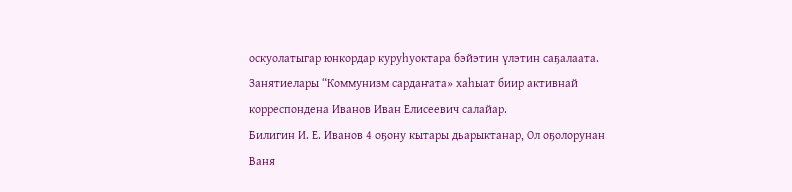оскуолатыгар юнкордар куруһуоктара бэйэтин үлэтин саҕалаата. Занятиелары “Коммунизм сардаҥата» хаһыат биир активнай корреспондена Иванов Иван Елисеевич салайар.                                                                    Билигин И. Е. Иванов 4 оҕону кытары дьарыктанар, Ол оҕолорунан Ваня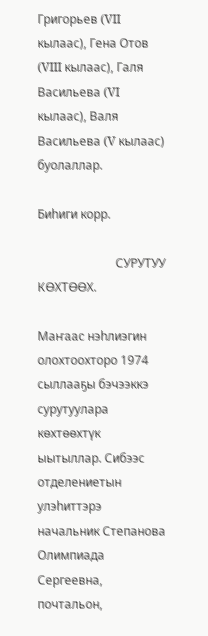Григорьев (VII кылаас), Гена Отов (VIII кылаас), Галя Васильева (VI кылаас), Валя Васильева (V кылаас) буолаллар.

Биһиги корр.

                          СУРУТУУ КӨХТӨӨХ.

Maҥaac нэһлиэгин олохтоохторо 1974 сыллааҕы бэчээккэ сурутуулара көхтөөхтүк ыытыллар. Сибээс отделениетын улэһиттэрэ начальник Степанова Олимпиада Сергеевна, почтальон,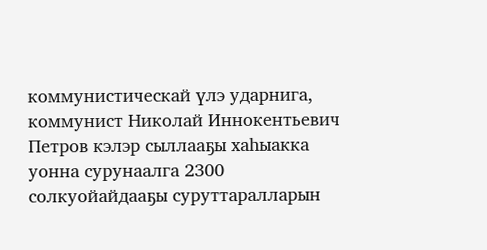коммунистическай үлэ ударнига, коммунист Николай Иннокентьевич Петров кэлэр сыллааҕы хаһыакка уонна сурунаалга 2300 солкуойайдааҕы суруттаралларын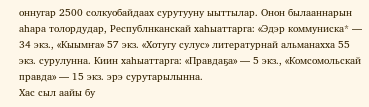оннугар 2500 солкуобайдаах сурутууну ыыттылар. Онон былааннарын ahapa толордудар, Республнканскай хаһыаттарга: «Эдэр коммуниска* — 34 экз., «Кыымҥа» 57 экз. «Хотугу сулус» литературнай альманахха 55 экз. сурулунна. Киин хаһыаттарга: «Правдаҕа» — 5 экз., «Комсомольскай правда» — 15 экз. эрэ сурутарылынна.                                                                                         Хас сыл аайы бу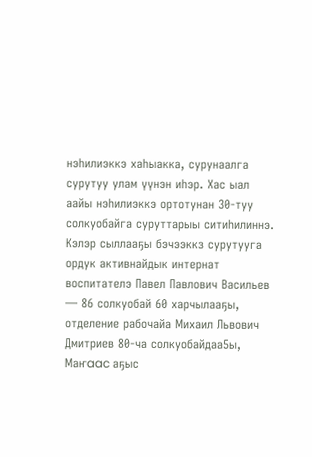нэһилиэккэ хаһыакка, сурунаалга сурутуу улам үүнэн иһэр. Хас ыал аайы нэһилиэккэ ортотунан 30-туу солкуобайга суруттарыы ситиһилиннэ. Кэлэр сыллааҕы бэчээккз сурутууга ордук активнайдык интернат воспитателэ Павел Павлович Васильев — 86 солкуобай 60 харчылааҕы, отделение рабочайа Михаил Львович Дмитриев 80-ча солкуобайдаа5ы, Maҥaac аҕыс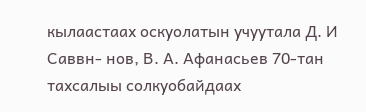кылаастаах оскуолатын учуутала Д. И Саввн- нов, В. А. Афанасьев 70-тан тахсалыы солкуобайдаах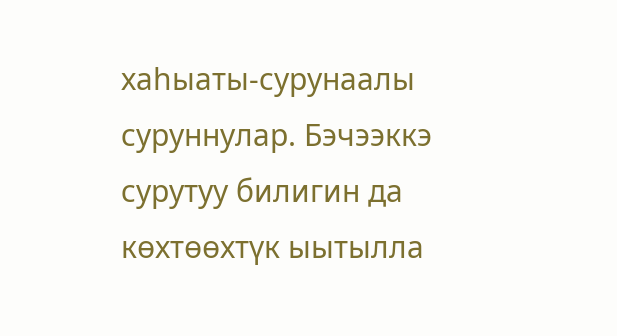хаһыаты-сурунаалы суруннулар. Бэчээккэ сурутуу билигин да көхтөөхтүк ыытылла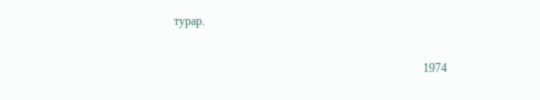турар.

                                                                                   1974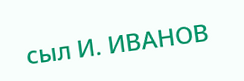сыл И. ИВАНОВ